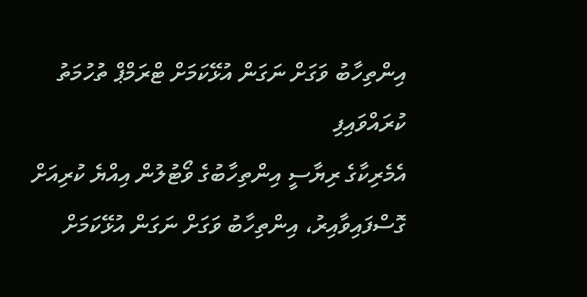އިންތިހާބު ވަގަށް ނަގަން އުޅޭކަމަށް ޓްރަމްޕް ތުހުމަތު ކުރައްވައިފި
އެމެރިކާގެ ރިޔާސީ އިންތިހާބުގެ ވޯޓުލުން އިއްޔެ ކުރިއަށް ގޮސްފައިވާއިރު، އިންތިހާބު ވަގަށް ނަގަން އުޅޭކަމަށް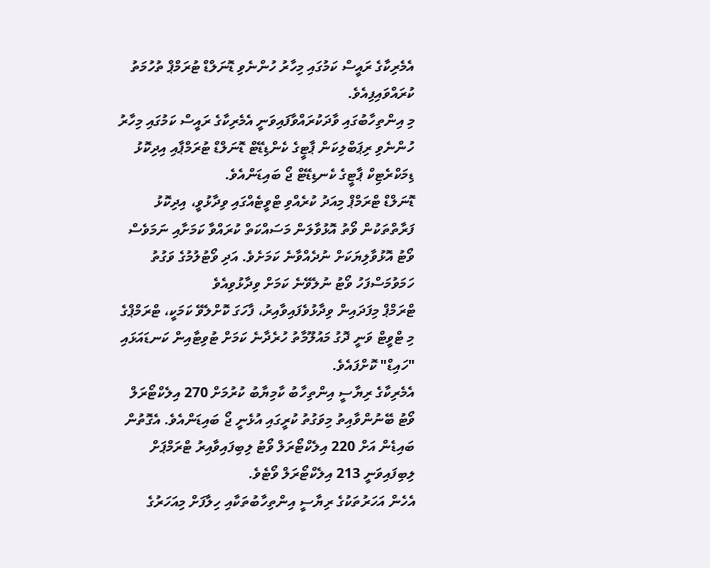އެމެރިކާގެ ރައީސް ކަމުގައި މިހާރު ހުންނެވި ޑޮނަލްޑް ޓުރަމްޕް ތުހުމަތު ކުރައްވައިފިއެވެ.
މި އިންތިހާބުގައި ވާދަކުރައްވާފައިވަނީ އެމެރިކާގެ ރައީސް ކަމުގައި މިހާރު ހުންނެވި ރިޕަބްލިކަން ޕާޓީގެ ކެންޑިޑޭޓް ޑޮނަލްޑް ޓުރަމްޕާއި އިދިކޮޅު ޑިމަކްރެޓިކް ޕާޓީގެ ކެނޑިޑޭޓް ޖޯ ބައިޑަންއެވެ.
ޑޮނަލްޑް ޓްރަމްޕް މިއަދު ކުރެއްވި ޓްވީޓެއްގައި ވިދާޅުވީ، އިދިކޮޅު ފަރާތްތަކުން ވޯތު އޮޅުވާލަން މަސައްކަތް ކުރައްވާ ކަމަށާއި ނަމަވެސް ވޯޓު އޮޅުވާލިޔަކަށް ނުދެއްވާނެ ކަމަށެވެ. އަދި ވޯޓުލުމުގެ ވަގުތު ހަމަވުމަސްފަހު ވޯޓު ނުލެވޭނެ ކަމަށް ވިދާޅުވިއެވެ
ޓްރަމްޕް މިފަދައިން ވިދާޅުވެފައިވާއިރު، ފާހަގަ ކޮށްލެވޭ ކަމަކީ، ޓްރަމްޕްގެ މި ޓްވީޓް ވަނީ ދޮގު މައުލޫމާތު ހުރެދާނެ ކަމަށް ޓުވިޓާއިން ކަނޑައަޅައި "ހައިޑް" ކޮށްފައެވެ.
އެމެރިކާގެ ރިޔާސީ އިންތިހާބު ކާމިޔާބު ކުރުމަށް 270 އިލެކްޓޯރަލް ވޯޓު ބޭނުންވާއިތު މިވަގުތު ކުރީގައި އުޅެނީ ޖޯ ބައިޑަންއެވެ. އެގޮތުން ބައިޑެން އަށް 220 އިލެކްޓޯރަލް ވޯޓު ލިބިފައިވާއިރު ޓްރަމްޕަށް ލިބިފައިވަނީ 213 އިލެކްޓޯރަލް ވޯޓެވެ.
އެހެން އަހަރުތަކުގެ ރިޔާސީ އިންތިހާބުތަކާއި ހިލާފަށް މިއަހަރުގެ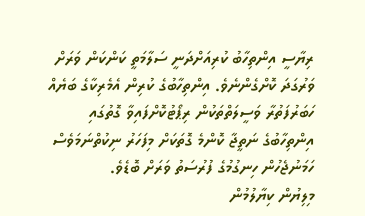ރިޔާސީ އިންތިހާބު ކުރިއަށްދަނީ ސަލާމަތީ ކަންކަން ވަރަށް ވަރުގަދަ ކޮށްގެންނެވެ. އިންތިހާބުގެ ކުރިން އެމެރިކާގެ ބަޔެއް ހަބަރުފަތުރާ ވަސީލަތްތަކުން ރިޕޯޓުކޮށްފައިވާ ގޮތުގައި އިންތިހާބުގެ ނަތީޖާ ކޮންމެ ގޮތަކަށް މިފަހަރު ނިކުތްނަމަވެސް ހަމަނުޖެހުން ހިނގުމުގެ ފުރުސަތު ވަރަށް ބޮޑެވެ.
މިލިޔުން ކިޔާލުމުން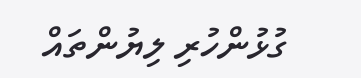ގުޅުންހުރި ލިޔުންތައް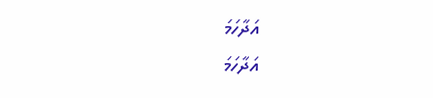އަދާހަމަ
އަދާހަމަ